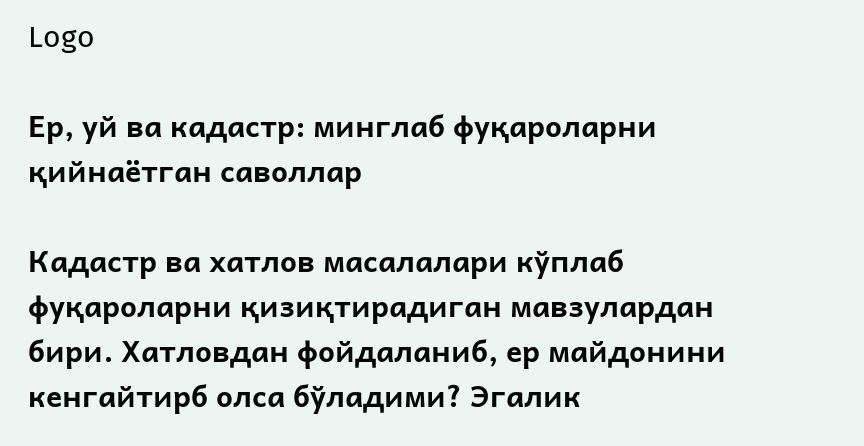Logo

Ер, уй ва кадастр: минглаб фуқароларни қийнаётган саволлар

Кадастр ва хатлов масалалари кўплаб фуқароларни қизиқтирадиган мавзулардан бири. Хатловдан фойдаланиб, ер майдонини кенгайтирб олса бўладими? Эгалик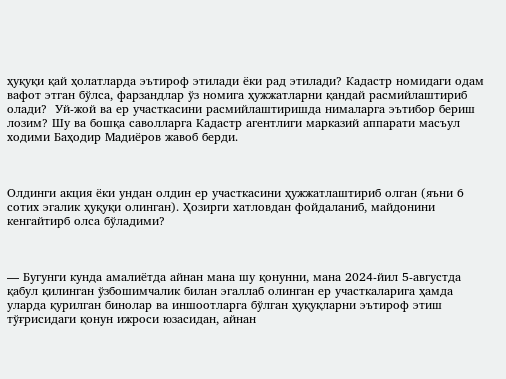ҳуқуқи қай ҳолатларда эътироф этилади ёки рад этилади? Кадастр номидаги одам вафот этган бўлса, фарзандлар ўз номига ҳужжатларни қандай расмийлаштириб олади?  Уй-жой ва ер участкасини расмийлаштиришда нималарга эътибор бериш лозим? Шу ва бошқа саволларга Кадастр агентлиги марказий аппарати масъул ходими Баҳодир Мадиёров жавоб берди.



Олдинги акция ёки ундан олдин ер участкасини ҳужжатлаштириб олган (яъни 6 сотих эгалик ҳуқуқи олинган). Ҳозирги хатловдан фойдаланиб, майдонини кенгайтирб олса бўладими?



— Бугунги кунда амалиётда айнан мана шу қонунни, мана 2024-йил 5-августда қабул қилинган ўзбошимчалик билан эгаллаб олинган ер участкаларига ҳамда уларда қурилган бинолар ва иншоотларга бўлган ҳуқуқларни эътироф этиш тўғрисидаги қонун ижроси юзасидан, айнан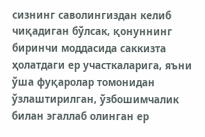сизнинг саволингиздан келиб чиқадиган бўлсак, қонуннинг биринчи моддасида саккизта ҳолатдаги ер участкаларига, яъни ўша фуқаролар томонидан ўзлаштирилган, ўзбошимчалик билан эгаллаб олинган ер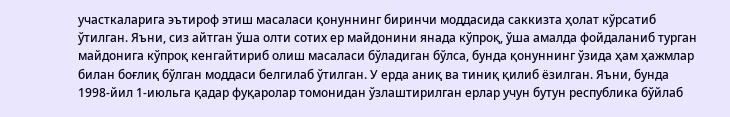участкаларига эътироф этиш масаласи қонуннинг биринчи моддасида саккизта ҳолат кўрсатиб ўтилган. Яъни, сиз айтган ўша олти сотих ер майдонини янада кўпроқ, ўша амалда фойдаланиб турган майдонига кўпроқ кенгайтириб олиш масаласи бўладиган бўлса, бунда қонуннинг ўзида ҳам ҳажмлар билан боғлиқ бўлган моддаси белгилаб ўтилган. У ерда аниқ ва тиниқ қилиб ёзилган. Яъни, бунда 1998-йил 1-июльга қадар фуқаролар томонидан ўзлаштирилган ерлар учун бутун республика бўйлаб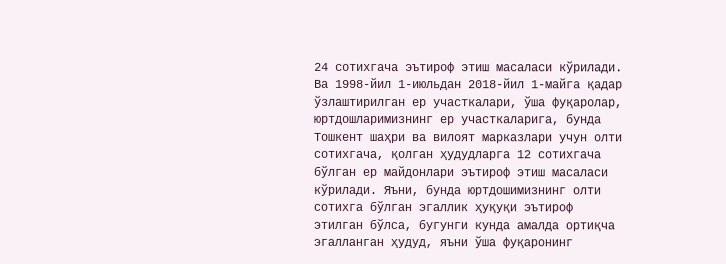24 сотихгача эътироф этиш масаласи кўрилади. Ва 1998-йил 1-июльдан 2018-йил 1-майга қадар ўзлаштирилган ер участкалари, ўша фуқаролар, юртдошларимизнинг ер участкаларига, бунда Тошкент шаҳри ва вилоят марказлари учун олти сотихгача, қолган ҳудудларга 12 сотихгача бўлган ер майдонлари эътироф этиш масаласи кўрилади. Яъни, бунда юртдошимизнинг олти сотихга бўлган эгаллик ҳуқуқи эътироф этилган бўлса, бугунги кунда амалда ортиқча эгалланган ҳудуд, яъни ўша фуқаронинг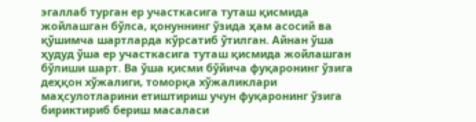эгаллаб турган ер участкасига туташ қисмида жойлашган бўлса, қонуннинг ўзида ҳам асосий ва қўшимча шартларда кўрсатиб ўтилган. Айнан ўша ҳудуд ўша ер участкасига туташ қисмида жойлашган бўлиши шарт. Ва ўша қисми бўйича фуқаронинг ўзига деҳқон хўжалиги, томорқа хўжаликлари маҳсулотларини етиштириш учун фуқаронинг ўзига бириктириб бериш масаласи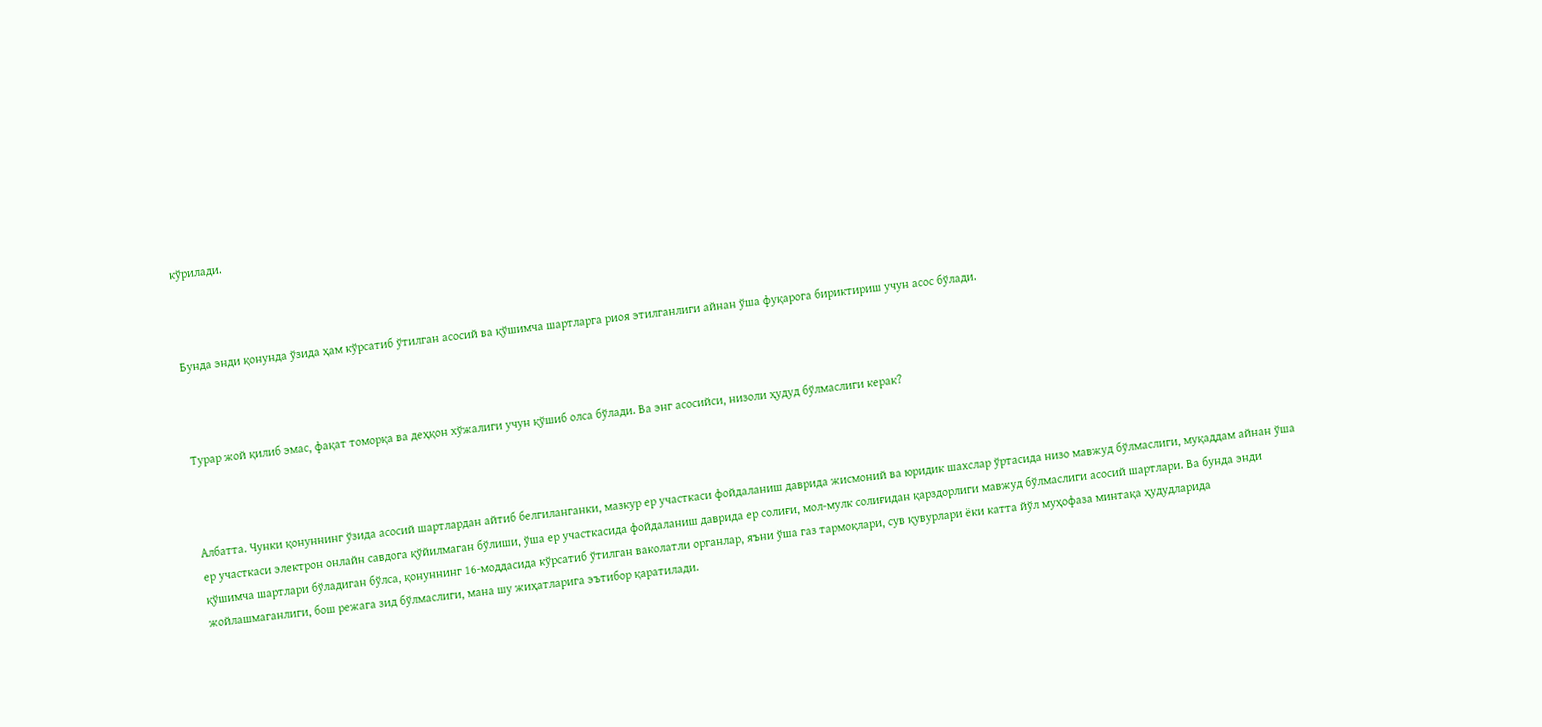кўрилади.



Бунда энди қонунда ўзида ҳам кўрсатиб ўтилган асосий ва қўшимча шартларга риоя этилганлиги айнан ўша фуқарога бириктириш учун асос бўлади.



Турар жой қилиб эмас, фақат томорқа ва деҳқон хўжалиги учун қўшиб олса бўлади. Ва энг асосийси, низоли ҳудуд бўлмаслиги керак?



Албатта. Чунки қонуннинг ўзида асосий шартлардан айтиб белгиланганки, мазкур ер участкаси фойдаланиш даврида жисмоний ва юридик шахслар ўртасида низо мавжуд бўлмаслиги, муқаддам айнан ўша ер участкаси электрон онлайн савдога қўйилмаган бўлиши, ўша ер участкасида фойдаланиш даврида ер солиғи, мол-мулк солиғидан қарздорлиги мавжуд бўлмаслиги асосий шартлари. Ва бунда энди қўшимча шартлари бўладиган бўлса, қонуннинг 16-моддасида кўрсатиб ўтилган ваколатли органлар, яъни ўша газ тармоқлари, сув қувурлари ёки катта йўл муҳофаза минтақа ҳудудларида жойлашмаганлиги, бош режага зид бўлмаслиги, мана шу жиҳатларига эътибор қаратилади.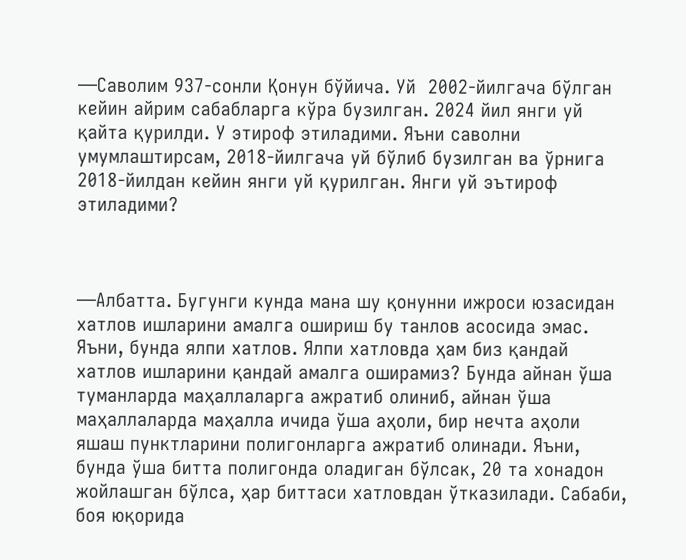—Саволим 937-сонли Қонун бўйича. Уй  2002-йилгача бўлган кейин айрим сабабларга кўра бузилган. 2024 йил янги уй қайта қурилди. У этироф этиладими. Яъни саволни умумлаштирсам, 2018-йилгача уй бўлиб бузилган ва ўрнига 2018-йилдан кейин янги уй қурилган. Янги уй эътироф этиладими?



—Албатта. Бугунги кунда мана шу қонунни ижроси юзасидан хатлов ишларини амалга ошириш бу танлов асосида эмас. Яъни, бунда ялпи хатлов. Ялпи хатловда ҳам биз қандай хатлов ишларини қандай амалга оширамиз? Бунда айнан ўша туманларда маҳаллаларга ажратиб олиниб, айнан ўша маҳаллаларда маҳалла ичида ўша аҳоли, бир нечта аҳоли яшаш пунктларини полигонларга ажратиб олинади. Яъни, бунда ўша битта полигонда оладиган бўлсак, 20 та хонадон жойлашган бўлса, ҳар биттаси хатловдан ўтказилади. Сабаби, боя юқорида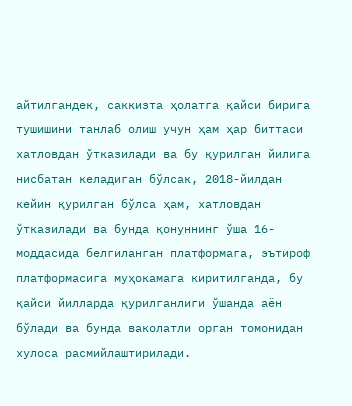айтилгандек, саккизта ҳолатга қайси бирига тушишини танлаб олиш учун ҳам ҳар биттаси хатловдан ўтказилади ва бу қурилган йилига нисбатан келадиган бўлсак, 2018-йилдан кейин қурилган бўлса ҳам, хатловдан ўтказилади ва бунда қонуннинг ўша 16-моддасида белгиланган платформага, эътироф платформасига муҳокамага киритилганда, бу қайси йилларда қурилганлиги ўшанда аён бўлади ва бунда ваколатли орган томонидан хулоса расмийлаштирилади.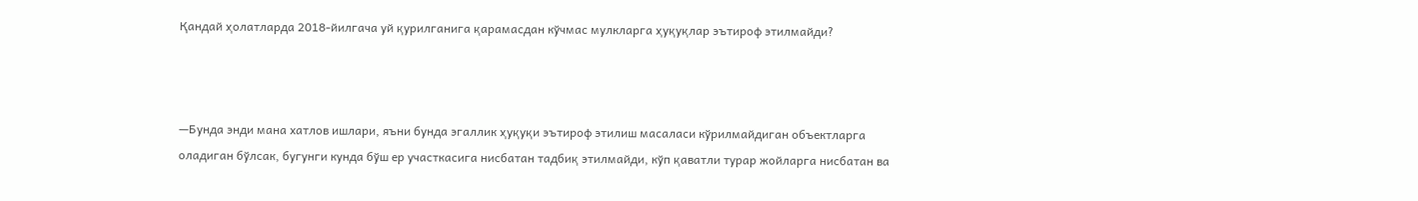Қандай ҳолатларда 2018-йилгача уй қурилганига қарамасдан кўчмас мулкларга ҳуқуқлар эътироф этилмайди?



—Бунда энди мана хатлов ишлари, яъни бунда эгаллик ҳуқуқи эътироф этилиш масаласи кўрилмайдиган объектларга оладиган бўлсак, бугунги кунда бўш ер участкасига нисбатан тадбиқ этилмайди, кўп қаватли турар жойларга нисбатан ва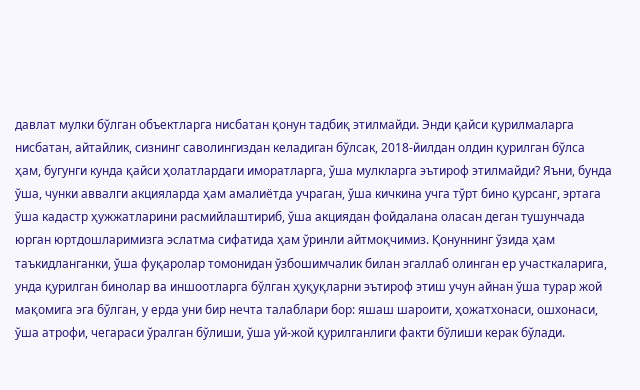давлат мулки бўлган объектларга нисбатан қонун тадбиқ этилмайди. Энди қайси қурилмаларга нисбатан, айтайлик, сизнинг саволингиздан келадиган бўлсак, 2018-йилдан олдин қурилган бўлса ҳам, бугунги кунда қайси ҳолатлардаги иморатларга, ўша мулкларга эътироф этилмайди? Яъни, бунда ўша, чунки аввалги акцияларда ҳам амалиётда учраган, ўша кичкина учга тўрт бино қурсанг, эртага ўша кадастр ҳужжатларини расмийлаштириб, ўша акциядан фойдалана оласан деган тушунчада юрган юртдошларимизга эслатма сифатида ҳам ўринли айтмоқчимиз. Қонуннинг ўзида ҳам таъкидланганки, ўша фуқаролар томонидан ўзбошимчалик билан эгаллаб олинган ер участкаларига, унда қурилган бинолар ва иншоотларга бўлган ҳуқуқларни эътироф этиш учун айнан ўша турар жой мақомига эга бўлган, у ерда уни бир нечта талаблари бор: яшаш шароити, ҳожатхонаси, ошхонаси, ўша атрофи, чегараси ўралган бўлиши, ўша уй-жой қурилганлиги факти бўлиши керак бўлади.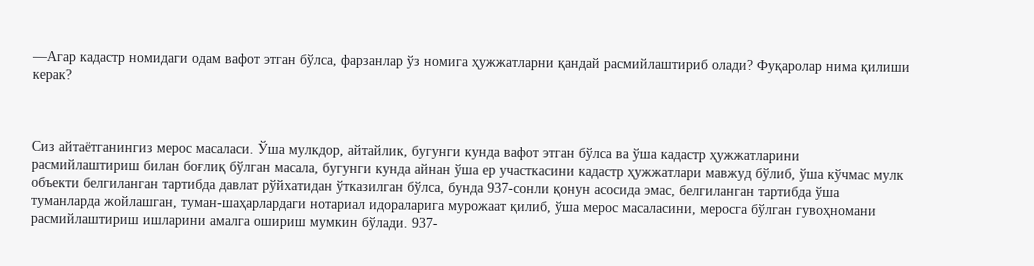—Агар кадастр номидаги одам вафот этган бўлса, фарзанлар ўз номига ҳужжатларни қандай расмийлаштириб олади? Фуқаролар нима қилиши керак?



Сиз айтаётганингиз мерос масаласи. Ўша мулкдор, айтайлик, бугунги кунда вафот этган бўлса ва ўша кадастр ҳужжатларини расмийлаштириш билан боғлиқ бўлган масала, бугунги кунда айнан ўша ер участкасини кадастр ҳужжатлари мавжуд бўлиб, ўша кўчмас мулк объекти белгиланган тартибда давлат рўйхатидан ўтказилган бўлса, бунда 937-сонли қонун асосида эмас, белгиланган тартибда ўша туманларда жойлашган, туман-шаҳарлардаги нотариал идораларига мурожаат қилиб, ўша мерос масаласини, меросга бўлган гувоҳномани расмийлаштириш ишларини амалга ошириш мумкин бўлади. 937-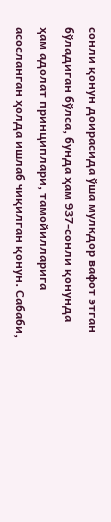сонли қонун доирасида ўша мулкдор вафот этган бўладиган бўлса, бунда ҳам 937-сонли қонунда ҳам адолат принциплари, тамойилларига асосланган ҳолда ишлаб чиқилган қонун. Сабаби,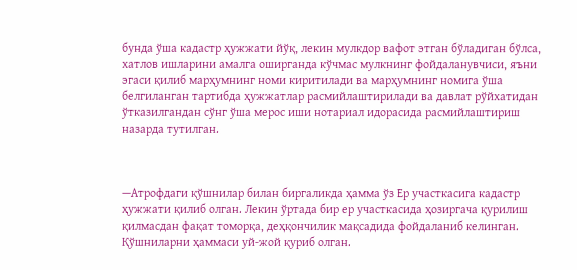бунда ўша кадастр ҳужжати йўқ, лекин мулкдор вафот этган бўладиган бўлса, хатлов ишларини амалга оширганда кўчмас мулкнинг фойдаланувчиси, яъни эгаси қилиб марҳумнинг номи киритилади ва марҳумнинг номига ўша белгиланган тартибда ҳужжатлар расмийлаштирилади ва давлат рўйхатидан ўтказилгандан сўнг ўша мерос иши нотариал идорасида расмийлаштириш назарда тутилган.



—Атрофдаги қўшнилар билан биргаликда ҳамма ўз Ер участкасига кадастр ҳужжати қилиб олган. Лекин ўртада бир ер участкасида ҳозиргача қурилиш қилмасдан фақат томорқа, деҳқончилик мақсадида фойдаланиб келинган. Қўшниларни ҳаммаси уй-жой қуриб олган.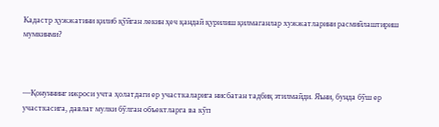Кадастр ҳужжатини қилиб қўйган лекин ҳеч қандай қурилиш қилмаганлар хужжатларини расмийлаштириш мумкинми?



—Қонуннинг ижроси учта ҳолатдаги ер участкаларига нисбатан тадбиқ этилмайди. Яъни, бунда бўш ер участкасига, давлат мулки бўлган объектларга ва кўп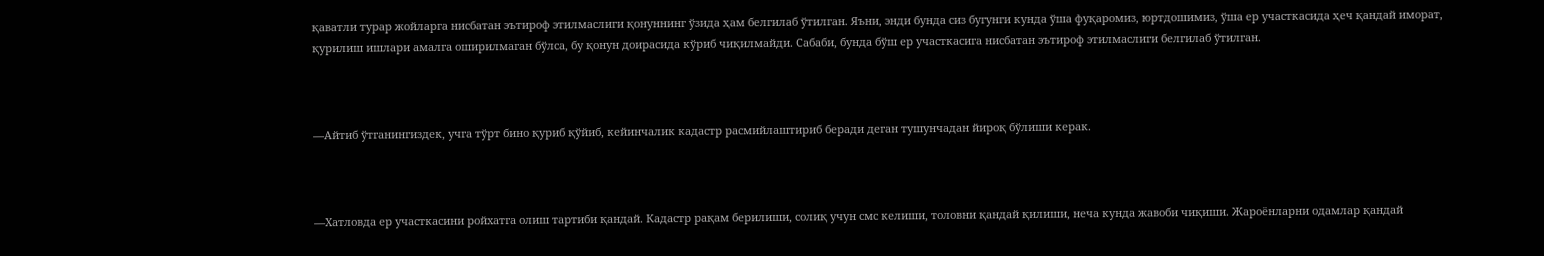қаватли турар жойларга нисбатан эътироф этилмаслиги қонуннинг ўзида ҳам белгилаб ўтилган. Яъни, энди бунда сиз бугунги кунда ўша фуқаромиз, юртдошимиз, ўша ер участкасида ҳеч қандай иморат, қурилиш ишлари амалга оширилмаган бўлса, бу қонун доирасида кўриб чиқилмайди. Сабаби, бунда бўш ер участкасига нисбатан эътироф этилмаслиги белгилаб ўтилган.



—Айтиб ўтганингиздек, учга тўрт бино қуриб қўйиб, кейинчалик кадастр расмийлаштириб беради деган тушунчадан йироқ бўлиши керак.



—Хатловда ер участкасини ройхатга олиш тартиби қандай. Кадастр рақам берилиши, солиқ учун смс келиши, толовни қандай қилиши, неча кунда жавоби чиқиши. Жароёнларни одамлар қандай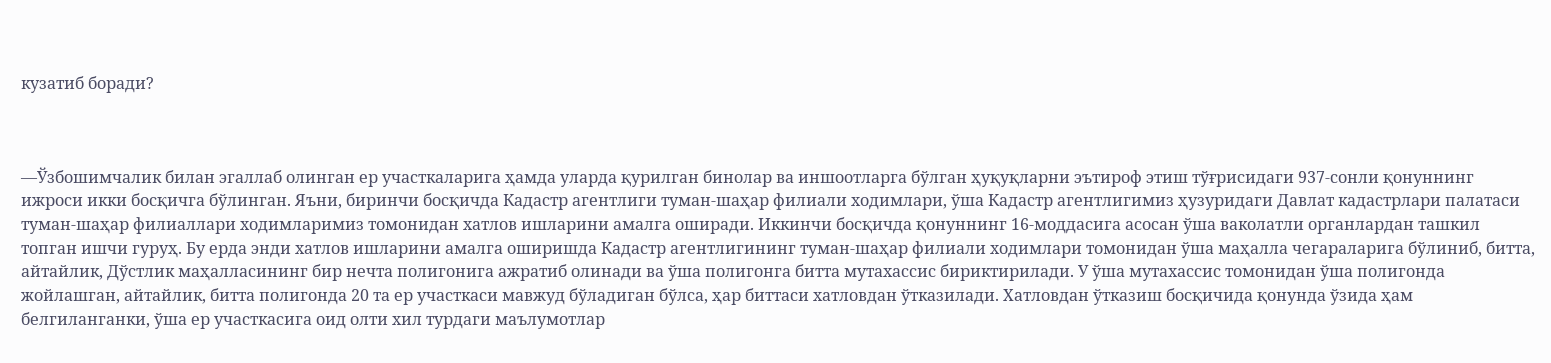кузатиб боради?



—Ўзбошимчалик билан эгаллаб олинган ер участкаларига ҳамда уларда қурилган бинолар ва иншоотларга бўлган ҳуқуқларни эътироф этиш тўғрисидаги 937-сонли қонуннинг ижроси икки босқичга бўлинган. Яъни, биринчи босқичда Кадастр агентлиги туман-шаҳар филиали ходимлари, ўша Кадастр агентлигимиз ҳузуридаги Давлат кадастрлари палатаси туман-шаҳар филиаллари ходимларимиз томонидан хатлов ишларини амалга оширади. Иккинчи босқичда қонуннинг 16-моддасига асосан ўша ваколатли органлардан ташкил топган ишчи гуруҳ. Бу ерда энди хатлов ишларини амалга оширишда Кадастр агентлигининг туман-шаҳар филиали ходимлари томонидан ўша маҳалла чегараларига бўлиниб, битта, айтайлик, Дўстлик маҳалласининг бир нечта полигонига ажратиб олинади ва ўша полигонга битта мутахассис бириктирилади. У ўша мутахассис томонидан ўша полигонда жойлашган, айтайлик, битта полигонда 20 та ер участкаси мавжуд бўладиган бўлса, ҳар биттаси хатловдан ўтказилади. Хатловдан ўтказиш босқичида қонунда ўзида ҳам белгиланганки, ўша ер участкасига оид олти хил турдаги маълумотлар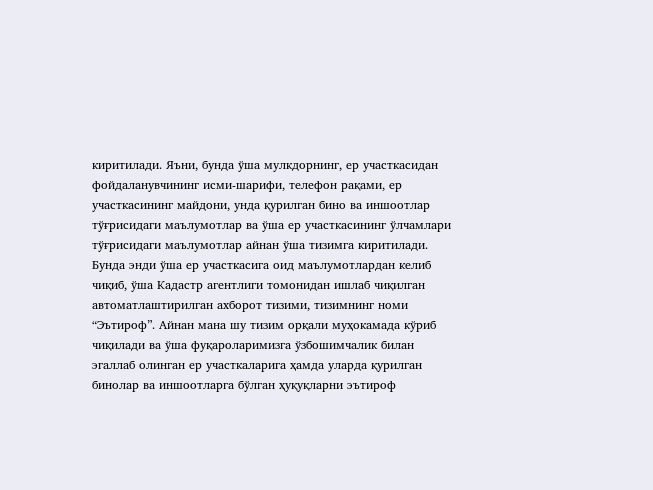киритилади. Яъни, бунда ўша мулкдорнинг, ер участкасидан фойдаланувчининг исми-шарифи, телефон рақами, ер участкасининг майдони, унда қурилган бино ва иншоотлар тўғрисидаги маълумотлар ва ўша ер участкасининг ўлчамлари тўғрисидаги маълумотлар айнан ўша тизимга киритилади. Бунда энди ўша ер участкасига оид маълумотлардан келиб чиқиб, ўша Кадастр агентлиги томонидан ишлаб чиқилган автоматлаштирилган ахборот тизими, тизимнинг номи “Эътироф”. Айнан мана шу тизим орқали муҳокамада кўриб чиқилади ва ўша фуқароларимизга ўзбошимчалик билан эгаллаб олинган ер участкаларига ҳамда уларда қурилган бинолар ва иншоотларга бўлган ҳуқуқларни эътироф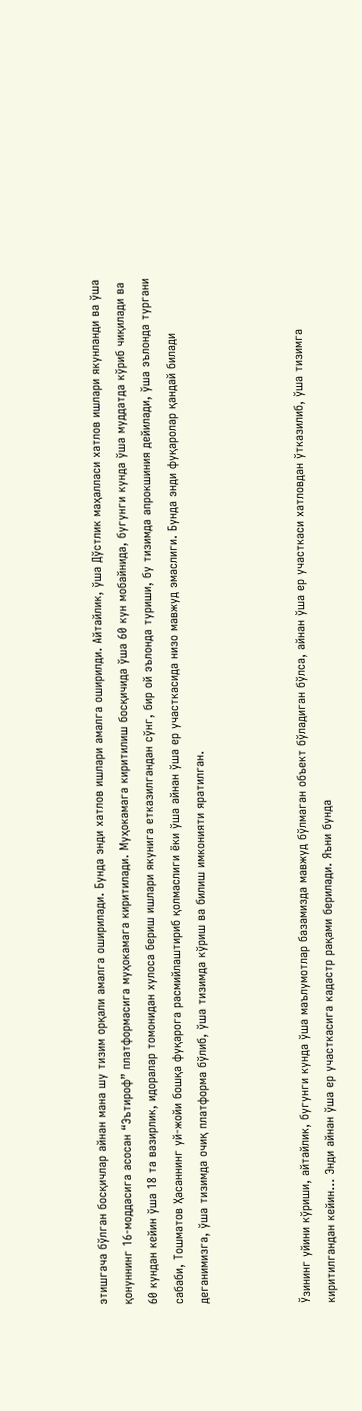этишгача бўлган босқичлар айнан мана шу тизим орқали амалга оширилади. Бунда энди хатлов ишлари амалга оширилди. Айтайлик, ўша Дўстлик маҳалласи хатлов ишлари якунланди ва ўша қонуннинг 16-моддасига асосан “Эътироф” платформасига муҳокамага киритилади. Муҳокамага киритилиш босқичида ўша 60 кун мобайнида, бугунги кунда ўша муддатда кўриб чиқилади ва 60 кундан кейин ўша 18 та вазирлик, идоралар томонидан хулоса бериш ишлари якунига етказилгандан сўнг, бир ой эълонда туриши, бу тизимда апрокшиния дейилади, ўша эълонда тургани сабаби, Тошматов Ҳасаннинг уй-жойи бошқа фуқарога расмийлаштириб қолмаслиги ёки ўша айнан ўша ер участкасида низо мавжуд эмаслиги. Бунда энди фуқаролар қандай билади деганимизга, ўша тизимда очиқ платформа бўлиб, ўша тизимда кўриш ва билиш имконияти яратилган.



Ўзининг уйини кўриши, айтайлик, бугунги кунда ўша маълумотлар базамизда мавжуд бўлмаган объект бўладиган бўлса, айнан ўша ер участкаси хатловдан ўтказилиб, ўша тизимга киритилгандан кейин... Энди айнан ўша ер участкасига кадастр рақами берилади. Яъни бунда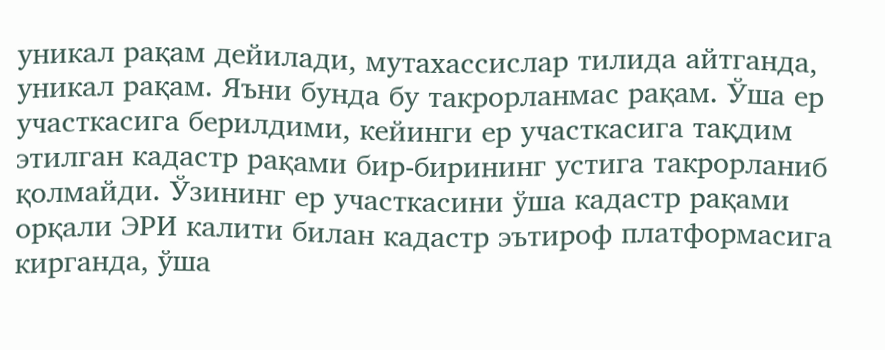уникал рақам дейилади, мутахассислар тилида айтганда, уникал рақам. Яъни бунда бу такрорланмас рақам. Ўша ер участкасига берилдими, кейинги ер участкасига тақдим этилган кадастр рақами бир-бирининг устига такрорланиб қолмайди. Ўзининг ер участкасини ўша кадастр рақами орқали ЭРИ калити билан кадастр эътироф платформасига кирганда, ўша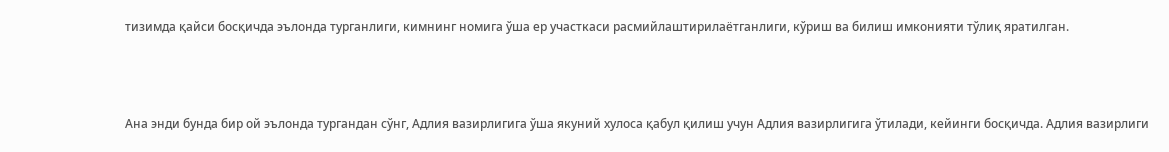тизимда қайси босқичда эълонда турганлиги, кимнинг номига ўша ер участкаси расмийлаштирилаётганлиги, кўриш ва билиш имконияти тўлиқ яратилган.



Ана энди бунда бир ой эълонда тургандан сўнг, Адлия вазирлигига ўша якуний хулоса қабул қилиш учун Адлия вазирлигига ўтилади, кейинги босқичда. Адлия вазирлиги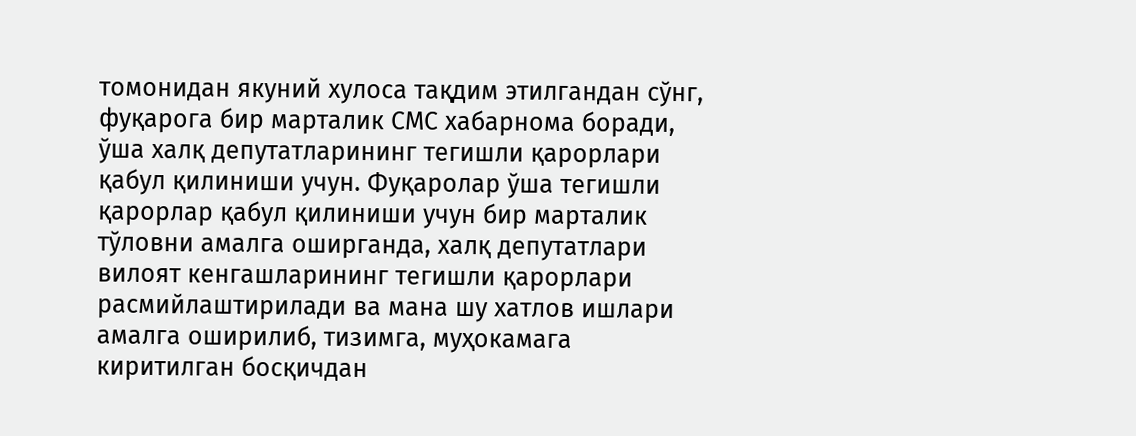томонидан якуний хулоса тақдим этилгандан сўнг, фуқарога бир марталик СМС хабарнома боради, ўша халқ депутатларининг тегишли қарорлари қабул қилиниши учун. Фуқаролар ўша тегишли қарорлар қабул қилиниши учун бир марталик тўловни амалга оширганда, халқ депутатлари вилоят кенгашларининг тегишли қарорлари расмийлаштирилади ва мана шу хатлов ишлари амалга оширилиб, тизимга, муҳокамага киритилган босқичдан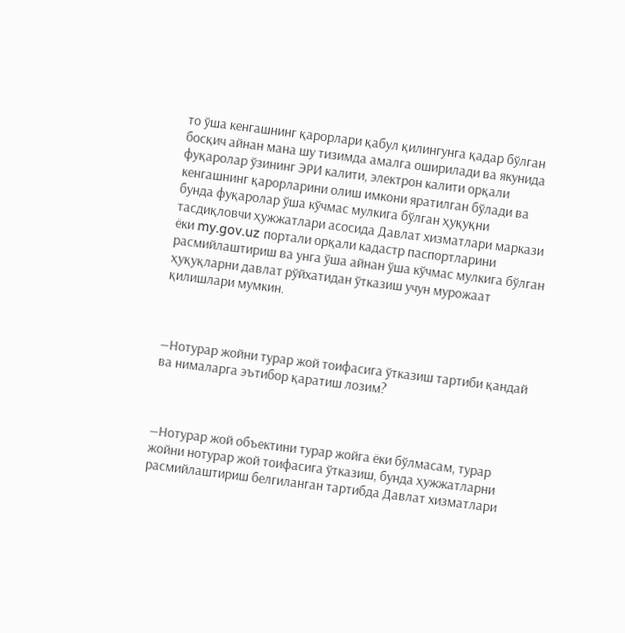то ўша кенгашнинг қарорлари қабул қилингунга қадар бўлган босқич айнан мана шу тизимда амалга оширилади ва якунида фуқаролар ўзининг ЭРИ калити, электрон калити орқали кенгашнинг қарорларини олиш имкони яратилган бўлади ва бунда фуқаролар ўша кўчмас мулкига бўлган ҳуқуқни тасдиқловчи ҳужжатлари асосида Давлат хизматлари маркази ёки my.gov.uz портали орқали кадастр паспортларини расмийлаштириш ва унга ўша айнан ўша кўчмас мулкига бўлган ҳуқуқларни давлат рўйхатидан ўтказиш учун мурожаат қилишлари мумкин.



—Нотурар жойни турар жой тоифасига ўтказиш тартиби қандай ва нималарга эътибор қаратиш лозим?



—Нотурар жой объектини турар жойга ёки бўлмасам, турар жойни нотурар жой тоифасига ўтказиш, бунда ҳужжатларни расмийлаштириш белгиланган тартибда Давлат хизматлари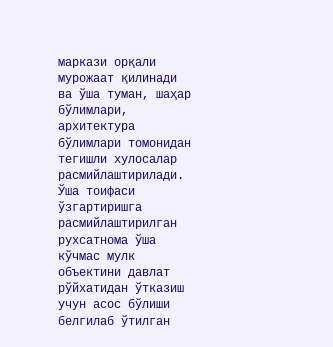маркази орқали мурожаат қилинади ва ўша туман, шаҳар бўлимлари, архитектура бўлимлари томонидан тегишли хулосалар расмийлаштирилади. Ўша тоифаси ўзгартиришга расмийлаштирилган рухсатнома ўша кўчмас мулк объектини давлат рўйхатидан ўтказиш учун асос бўлиши белгилаб ўтилган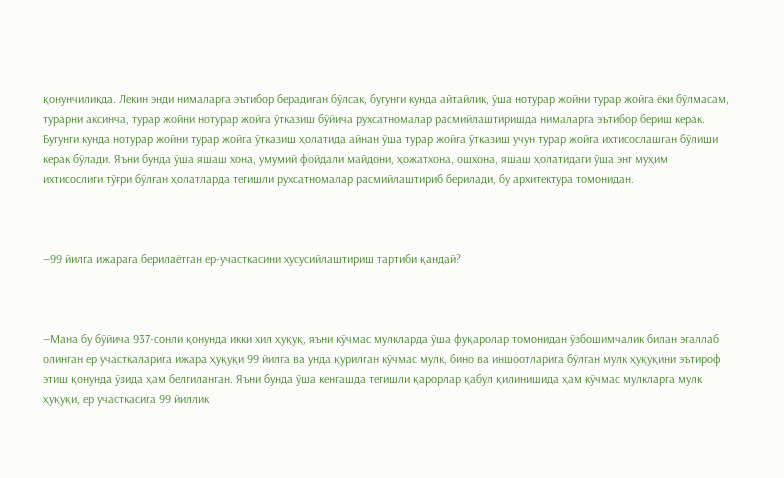қонунчиликда. Лекин энди нималарга эътибор берадиган бўлсак, бугунги кунда айтайлик, ўша нотурар жойни турар жойга ёки бўлмасам, турарни аксинча, турар жойни нотурар жойга ўтказиш бўйича рухсатномалар расмийлаштиришда нималарга эътибор бериш керак. Бугунги кунда нотурар жойни турар жойга ўтказиш ҳолатида айнан ўша турар жойга ўтказиш учун турар жойга ихтисослашган бўлиши керак бўлади. Яъни бунда ўша яшаш хона, умумий фойдали майдони, ҳожатхона, ошхона, яшаш ҳолатидаги ўша энг муҳим ихтисослиги тўғри бўлган ҳолатларда тегишли рухсатномалар расмийлаштириб берилади, бу архитектура томонидан.



—99 йилга ижарага берилаётган ер-участкасини хусусийлаштириш тартиби қандай?



—Мана бу бўйича 937-сонли қонунда икки хил ҳуқуқ, яъни кўчмас мулкларда ўша фуқаролар томонидан ўзбошимчалик билан эгаллаб олинган ер участкаларига ижара ҳуқуқи 99 йилга ва унда қурилган кўчмас мулк, бино ва иншоотларига бўлган мулк ҳуқуқини эътироф этиш қонунда ўзида ҳам белгиланган. Яъни бунда ўша кенгашда тегишли қарорлар қабул қилинишида ҳам кўчмас мулкларга мулк ҳуқуқи, ер участкасига 99 йиллик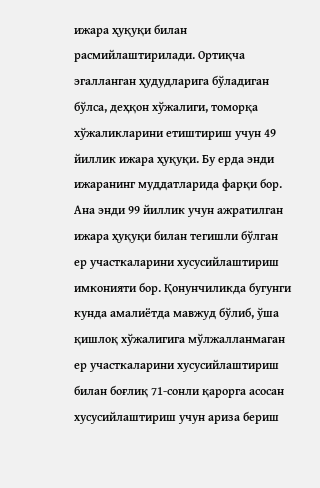ижара ҳуқуқи билан расмийлаштирилади. Ортиқча эгалланган ҳудудларига бўладиган бўлса, деҳқон хўжалиги, томорқа хўжаликларини етиштириш учун 49 йиллик ижара ҳуқуқи. Бу ерда энди ижаранинг муддатларида фарқи бор. Ана энди 99 йиллик учун ажратилган ижара ҳуқуқи билан тегишли бўлган ер участкаларини хусусийлаштириш имконияти бор. Қонунчиликда бугунги кунда амалиётда мавжуд бўлиб, ўша қишлоқ хўжалигига мўлжалланмаган ер участкаларини хусусийлаштириш билан боғлиқ 71-сонли қарорга асосан хусусийлаштириш учун ариза бериш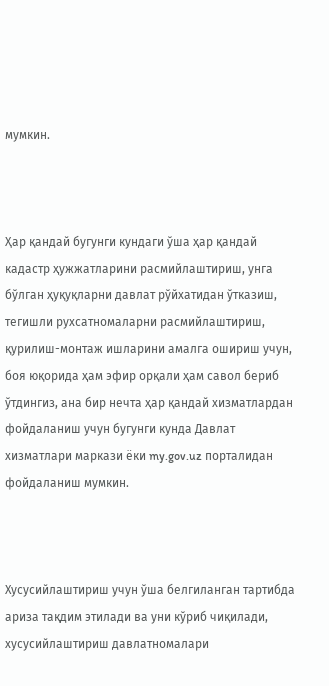мумкин.



Ҳар қандай бугунги кундаги ўша ҳар қандай кадастр ҳужжатларини расмийлаштириш, унга бўлган ҳуқуқларни давлат рўйхатидан ўтказиш, тегишли рухсатномаларни расмийлаштириш, қурилиш-монтаж ишларини амалга ошириш учун, боя юқорида ҳам эфир орқали ҳам савол бериб ўтдингиз, ана бир нечта ҳар қандай хизматлардан фойдаланиш учун бугунги кунда Давлат хизматлари маркази ёки my.gov.uz порталидан фойдаланиш мумкин.



Хусусийлаштириш учун ўша белгиланган тартибда ариза тақдим этилади ва уни кўриб чиқилади, хусусийлаштириш давлатномалари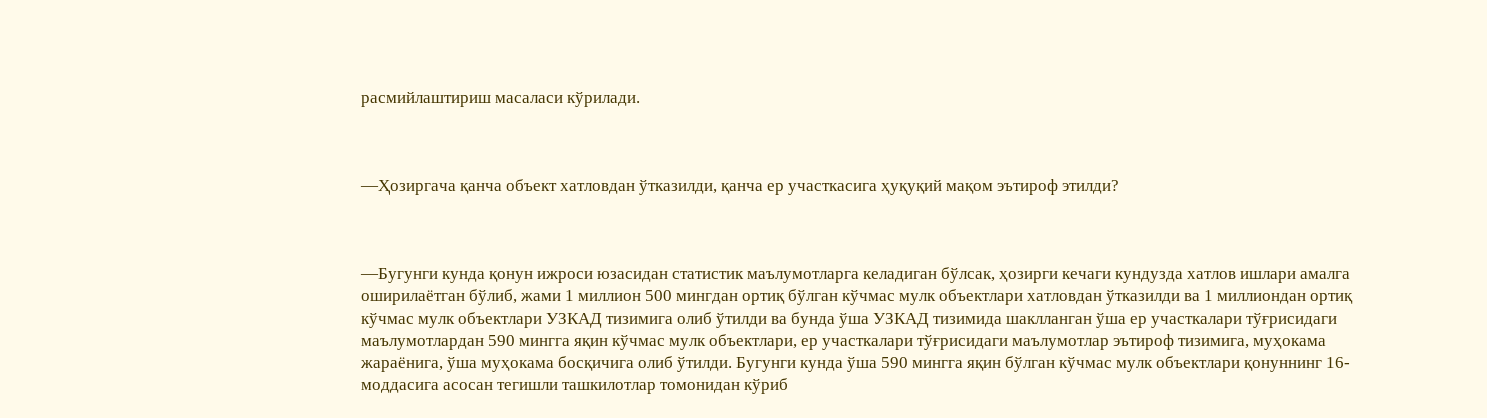расмийлаштириш масаласи кўрилади.



—Ҳозиргача қанча объект хатловдан ўтказилди, қанча ер участкасига ҳуқуқий мақом эътироф этилди?



—Бугунги кунда қонун ижроси юзасидан статистик маълумотларга келадиган бўлсак, ҳозирги кечаги кундузда хатлов ишлари амалга оширилаётган бўлиб, жами 1 миллион 500 мингдан ортиқ бўлган кўчмас мулк объектлари хатловдан ўтказилди ва 1 миллиондан ортиқ кўчмас мулк объектлари УЗКАД тизимига олиб ўтилди ва бунда ўша УЗКАД тизимида шаклланган ўша ер участкалари тўғрисидаги маълумотлардан 590 мингга яқин кўчмас мулк объектлари, ер участкалари тўғрисидаги маълумотлар эътироф тизимига, муҳокама жараёнига, ўша муҳокама босқичига олиб ўтилди. Бугунги кунда ўша 590 мингга яқин бўлган кўчмас мулк объектлари қонуннинг 16-моддасига асосан тегишли ташкилотлар томонидан кўриб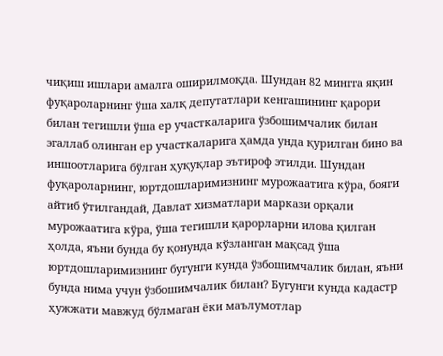чиқиш ишлари амалга оширилмоқда. Шундан 82 мингга яқин фуқароларнинг ўша халқ депутатлари кенгашининг қарори билан тегишли ўша ер участкаларига ўзбошимчалик билан эгаллаб олинган ер участкаларига ҳамда унда қурилган бино ва иншоотларига бўлган ҳуқуқлар эътироф этилди. Шундан фуқароларнинг, юртдошларимизнинг мурожаатига кўра, бояги айтиб ўтилгандай, Давлат хизматлари маркази орқали мурожаатига кўра, ўша тегишли қарорларни илова қилган ҳолда, яъни бунда бу қонунда кўзланган мақсад ўша юртдошларимизнинг бугунги кунда ўзбошимчалик билан, яъни бунда нима учун ўзбошимчалик билан? Бугунги кунда кадастр ҳужжати мавжуд бўлмаган ёки маълумотлар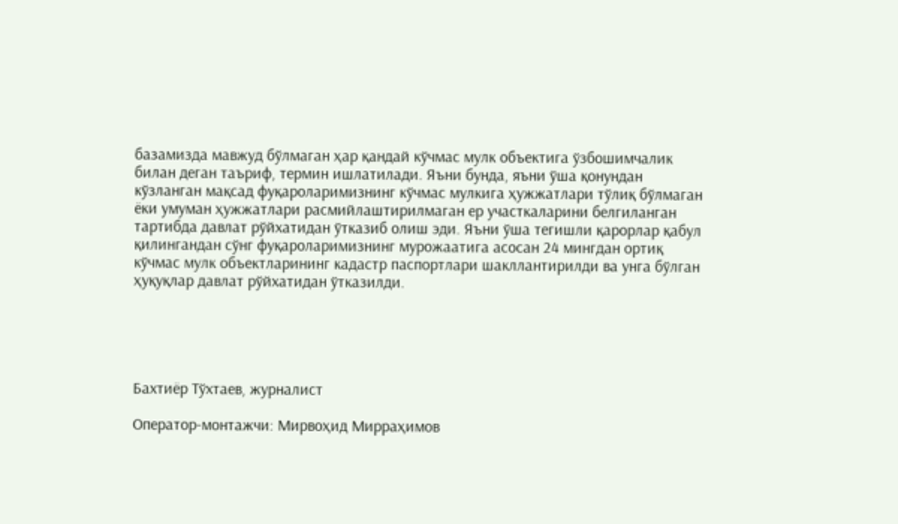базамизда мавжуд бўлмаган ҳар қандай кўчмас мулк объектига ўзбошимчалик билан деган таъриф, термин ишлатилади. Яъни бунда, яъни ўша қонундан кўзланган мақсад фуқароларимизнинг кўчмас мулкига ҳужжатлари тўлиқ бўлмаган ёки умуман ҳужжатлари расмийлаштирилмаган ер участкаларини белгиланган тартибда давлат рўйхатидан ўтказиб олиш эди. Яъни ўша тегишли қарорлар қабул қилингандан сўнг фуқароларимизнинг мурожаатига асосан 24 мингдан ортиқ кўчмас мулк объектларининг кадастр паспортлари шакллантирилди ва унга бўлган ҳуқуқлар давлат рўйхатидан ўтказилди.





Бахтиёр Тўхтаев, журналист

Оператор-монтажчи: Мирвоҳид Мирраҳимов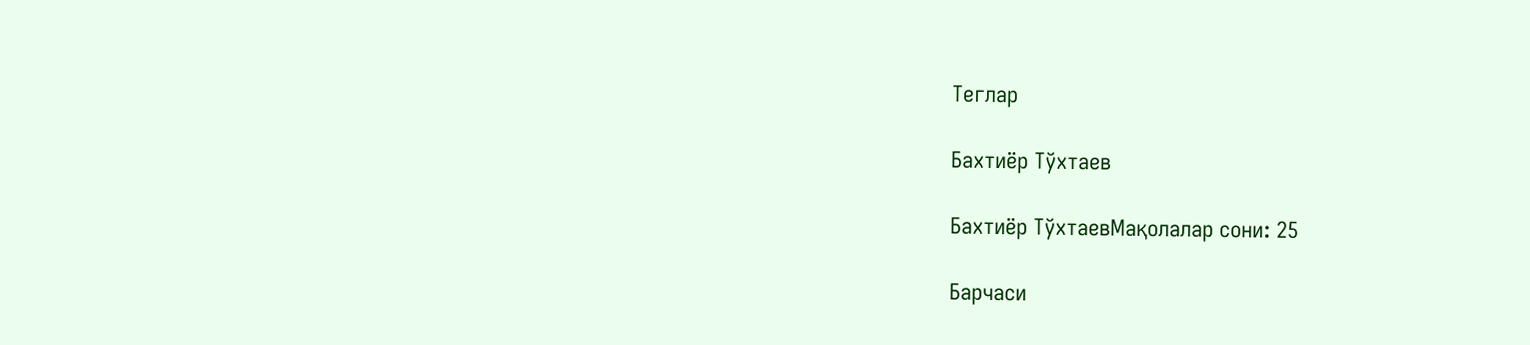Теглар

Бахтиёр Тўхтаев

Бахтиёр ТўхтаевМақолалар сони: 25

Барчаси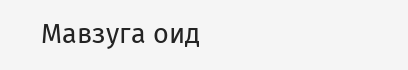Мавзуга оид